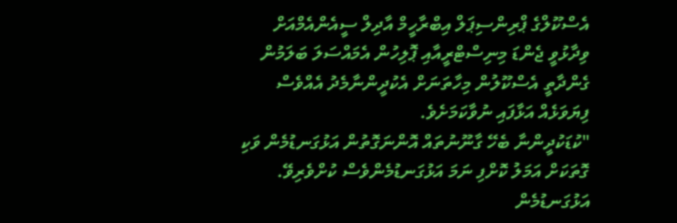އެސްކޫލްގެ ޕްރިންސިޕަލް އިބްރާހީމް އާދިލް ސީއެންއެމްއަށް ވިދާޅުވީ ޖެންޑަ މިނިސްޓްރީއާއި ޕޮލިހުން އެމައްސަލަ ބަލަމުން ގެންދާތީ އެސްކޫލުން މިހާތަނަށް އެކުދީންނާމެދު އެއްވެސް ފިޔަވަޅެއް އަޅާފައި ނުވާކަމަށެވެ.
"ކުޑަކުދީންނާ ބެހޭ ގާނޫނުތައް އޮންނަގޮތުން އަޅުގަނޑުމެން ވަކި ގޮތަކަށް އަމަލު ކޮށްފި ނަމަ އަޅުގަނޑުމެންވެސް ކުށްވެރިވޭ. އަޅުގަނޑުމެން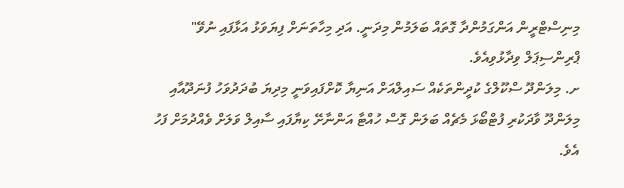މިނިސްޓްރީން އަންގަމުންދާ ގޮތައް ބަލަމުން މިދަނީ. އަދި މިހާތަނަށް ފިޔަވަޅު އަޅާފައި ނުވޭ" ޕްރިންސިޕަލް ވިދާޅުވިއެވެ.
ށ. މިލަންދޫ ސްކޫލްގެ ކުދީންތަކެއް ސައިލްއަށް އަނިޔާ ކޮށްފައިވަނީ މިދިޔަ ބުދަދުވަހު ފުނަދޫއާއި މިލަންދޫ ވާދަކުރި ފުޓްބޯޅަ މެޗެއް ބަލަން ގޮސް ހުއްޓާ އަންނާށޭ ކިޔާފައި ސާއިލް ވަލަށް ވެއްދުމަށް ފަހު އެވެ.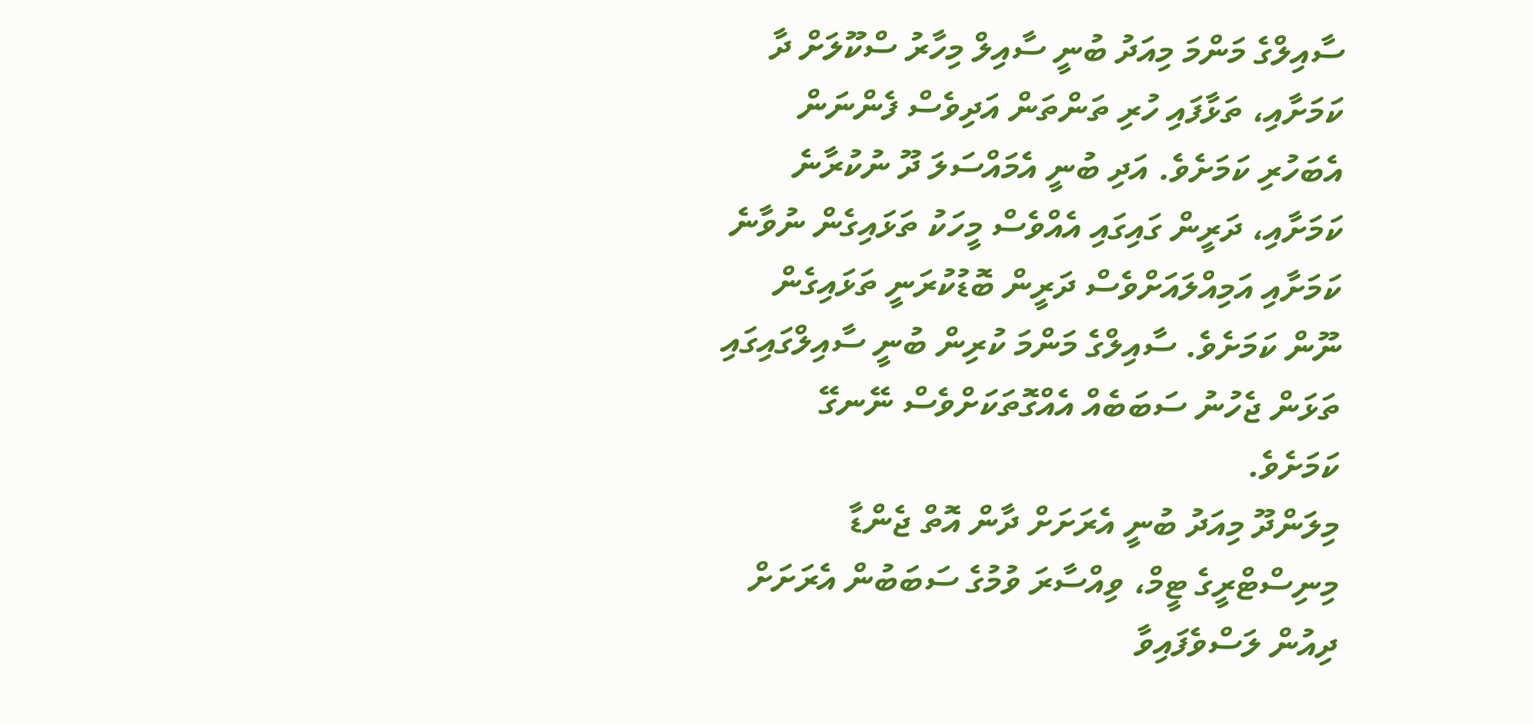ސާއިލްގެ މަންމަ މިއަދު ބުނީ ސާއިލް މިހާރު ސްކޫލަށް ދާ ކަމަށާއި، ތަޅާފައި ހުރި ތަންތަން އަދިވެސް ފެންނަން އެބަހުރި ކަމަށެވެ. އަދި ބުނީ އެމައްސަލަ ދޫ ނުކުރާނެ ކަމަށާއި، ދަރީން ގައިގައި އެއްވެސް މީހަކު ތަޅައިގެން ނުވާނެ ކަމަށާއި އަމިއްލައަށްވެސް ދަރީން ބޮޑުކުރަނީ ތަޅައިގެން ނޫން ކަމަށެވެ. ސާއިލްގެ މަންމަ ކުރިން ބުނީ ސާއިލްގައިގައި ތަޅަން ޖެހުނު ސަބަބެއް އެއްގޮތަކަށްވެސް ނޭނގޭ ކަމަށެވެ.
މިލަންދޫ މިއަދު ބުނީ އެރަށަށް ދާން އޮތް ޖެންޑާ މިނިސްޓްރީގެ ޓީމް، ވިއްސާރަ ވުމުގެ ސަބަބުން އެރަށަށް ދިއުން ލަސްވެފައިވާ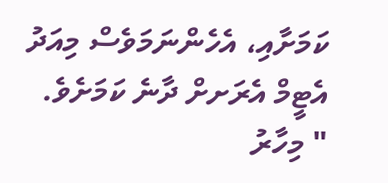ކަމަށާއި، އެހެންނަމަވެސް މިއަދު އެޓީމް އެރަށށް ދާނެ ކަމަށެވެ.
" މިހާރު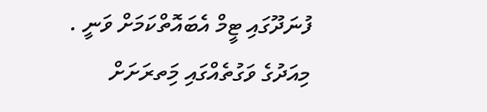ފުނަދޫގައި ޓީމް އެބައޮތްކަމަށް ވަނީ . މިއަދުގެ ވަގުތެއްގައި މަިތރަށަށް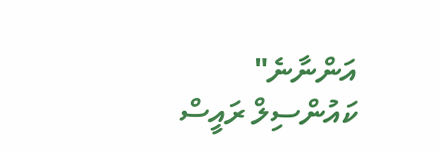އަންނާނެ" ކައުންސިލް ރައީސް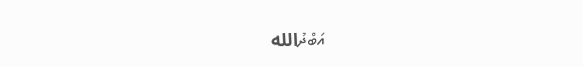އަބްދުالله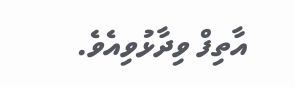އާތިފް ވިދާޅުވިއެވެ.